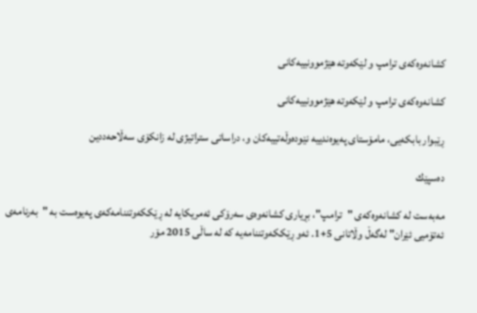كشانه‌وه‌كه‌ى ترامپ و لێكه‌وته‌ هێژموونييه‌كانى

كشانه‌وه‌كه‌ى ترامپ و لێكه‌وته‌ هێژموونييه‌كانى

ڕێبوار بابكه‌يى، مامۆستاى په‌يوه‌ندييه‌ نێوده‌وڵه‌تييه‌كان و، دراساتى ستراتيژى له‌ زانكۆى سه‌ڵاحه‌ددين

ده‌سپێك

مه‌به‌ست له‌ كشانه‌وه‌كه‌ى "ترامپ"، بڕيارى كشانه‌وه‌ى سه‌رۆكى ئه‌مريكايه‌ له‌ ڕێككه‌وتننامه‌كه‌ى په‌يوه‌ست به‌ "به‌رنامه‌ى ئه‌تۆمیى ئێران" له‌گه‌ڵ وڵاتانى 5+1. ئه‌و ڕێككه‌وتننامه‌يه‌ كه‌ له‌ ساڵى 2015 مۆر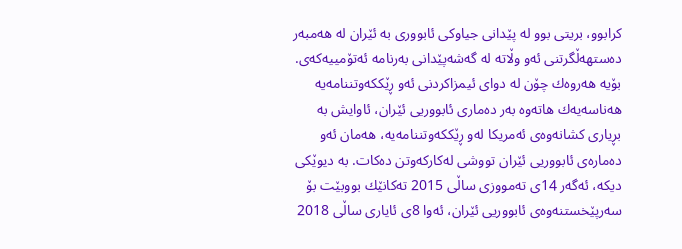كرابوو، بريتى بوو له‌ پێدانى جياوكى ئابوورى به‌ ئێران له‌ هه‌مبه‌ر ده‌ستهه‌ڵگرتنی ئه‌و وڵاته‌ له‌ گه‌شه‌پێدانى به‌رنامه‌ ئه‌تۆمیيه‌كه‌ى. بۆيه‌ هه‌روه‌ك چۆن له‌ دواى ئيمزاكردنى ئه‌و ڕێككه‌وتننامه‌يه‌ هه‌ناسه‌يه‌ك هاته‌وه‌ به‌ر ده‌مارى ئابووریى ئێران، ئاوایش به‌ بڕيارى كشانه‌وه‌ى ئه‌مريكا له‌و ڕێككه‌وتننامه‌يه‌، هه‌مان ئه‌و ده‌ماره‌ى ئابووریى ئێران تووشى له‌كاركه‌وتن ده‌كات. به‌ ديوێكى ديكه‌، ئه‌گه‌ر 14ى ته‌مووزى ساڵى 2015 ته‌كانێك بووبێت بۆ سه‌رپێخستنه‌وه‌ى ئابووریى ئێران، ئه‌وا 8ى ئايارى ساڵى 2018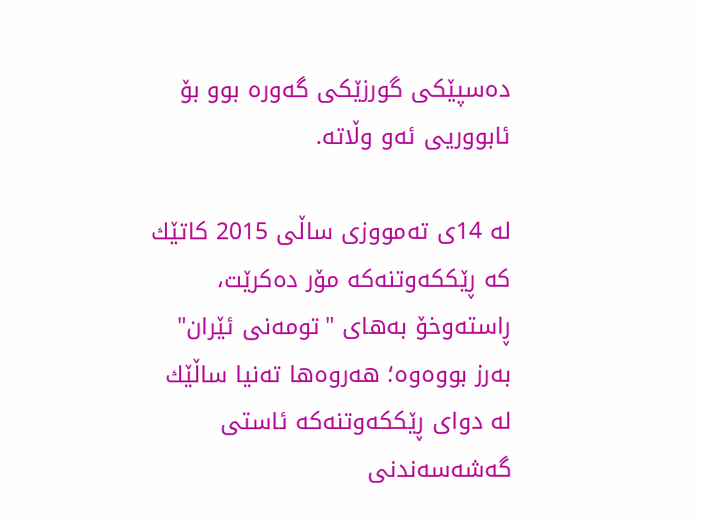ده‌سپێكى گورزێكى گه‌وره‌ بوو بۆ ئابووریى ئه‌و وڵاته.

له‌ 14ى ته‌مووزى ساڵى 2015 كاتێك كه‌ ڕێككه‌وتنه‌كه‌ مۆر ده‌كرێت، ڕاسته‌وخۆ به‌هاى "تومه‌نى ئێران" به‌رز بووه‌وه‌؛ هه‌روه‌ها ته‌نیا ساڵێك له‌ دواى ڕێككه‌وتنه‌كه‌ ئاستى گه‌شه‌سه‌ندنى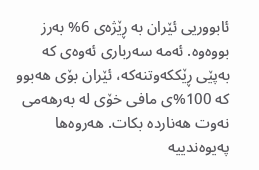ئابووریى ئێران به‌ ڕێژه‌ى 6% به‌رز بووه‌‌وه‌. ئه‌مه‌ سه‌ربارى ئه‌وه‌ى كه‌ به‌پێى ڕێككه‌وتنه‌كه‌، ئێران بۆى هه‌بوو كه‌‌ 100%ی مافى خۆى له‌ به‌رهه‌مى نه‌وت هه‌نارده‌ بكات. هه‌روه‌ها په‌يوه‌ندييه‌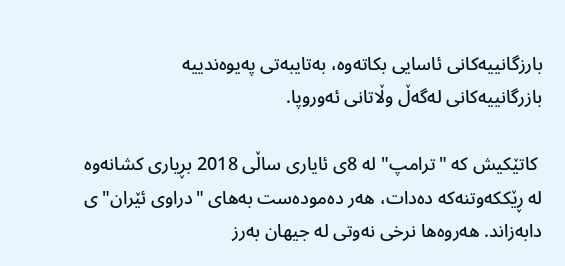بارزگانييه‌كانى ئاسايی‌ بكاته‌وه‌، به‌تايبه‌تى په‌يوه‌ندييه‌ بازرگانييه‌كانى له‌گه‌ڵ وڵاتانى ئه‌وروپا.

 كاتێكيش كه‌ "ترامپ" له‌ 8ى ئايارى ساڵى 2018 بڕيارى كشانه‌وه‌ له‌ ڕێككه‌وتنه‌كه ده‌دات‌، هه‌ر ده‌موده‌ست به‌هاى "دراوى ئێران"ى دابه‌زاند. هه‌روه‌ها نرخى نه‌وتى له‌ جيهان به‌رز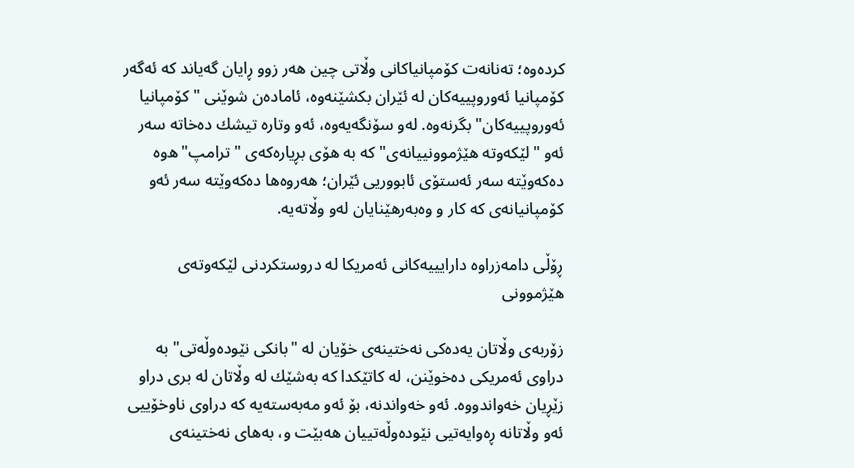كرده‌وه‌؛ ته‌نانه‌ت كۆمپانياكانى وڵاتى چين هه‌ر زوو ڕايان گه‌ياند كه‌ ئه‌گه‌ر كۆمپانيا ئه‌وروپييه‌كان له‌ ئێران بكشێنه‌وه، ئاماده‌ن شوێنى "كۆمپانيا ئه‌وروپييه‌كان" بگرنه‌وه‌‌. له‌و سۆنگه‌يه‌وه‌، ئه‌و وتاره‌ تيشك ده‌خاته‌ سه‌ر ئه‌و "لێكه‌وته‌ هێژموونييانه‌ى" كه‌ به‌ هۆى بڕياره‌كه‌ى "ترامپ"ه‌وه‌ ده‌كه‌وێته‌ سه‌ر ئه‌ستۆى ئابووریى ئێران؛ هه‌روه‌ها ده‌كه‌وێته‌ سه‌ر ئه‌و كۆمپانيانه‌ى كه‌ كار و وه‌به‌رهێنايان له‌و وڵاته‌يه‌.

ڕۆڵى دامه‌زراوه‌ داراييیه‌كانى ئه‌مريكا له‌ دروستكردنى لێكه‌وته‌ى هێژموونى

زۆربه‌ى وڵاتان يه‌ده‌كى نه‌ختينه‌ى خۆيان له‌ "بانكى نێوده‌وڵه‌تى" به‌ دراوى ئه‌مريكى ده‌خوێنن، له‌ كاتێكدا كه‌ به‌شێك له‌ وڵاتان‌ له‌ برى دراو زێڕيان خه‌واندووه‌‌. ئه‌و خه‌واندنه‌، بۆ ئه‌و مه‌به‌سته‌يه‌ كه‌ دراوى ناوخۆيیى ئه‌و وڵاتانه‌ ڕه‌وايه‌تیى نێوده‌وڵه‌تييان هه‌بێت و، به‌هاى نه‌ختينه‌ى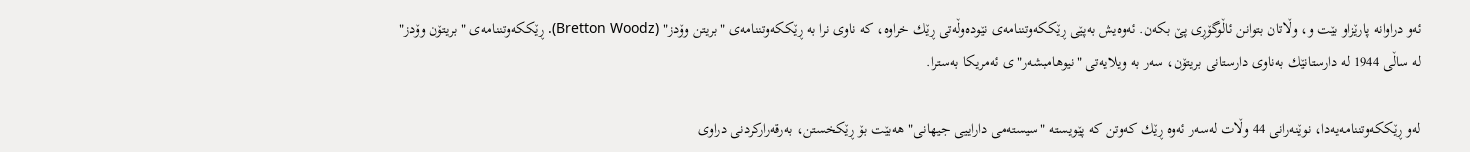ئه‌و دراوانه‌ پارێزاو بێت و، وڵاتان بتوانن ئاڵوگۆڕى پێ بكه‌ن. ئه‌وه‌یش به‌پێى ڕێككه‌وتننامه‌ى نێوده‌وڵه‌تى ڕێك خراوه‌، كه‌ ناوى نرا به‌ ڕێككه‌وتننامه‌ى "بريتن وۆدز" (Bretton Woodz). ڕێككه‌وتننامه‌ى "بريتۆن وۆدز" له‌ ساڵى 1944 له‌ دارستانێك به‌ناوى دارستانى بريتۆن، سه‌ر به‌ ويلايه‌تى "نيوهامبشه‌ر"ى ئه‌مريكا به‌سترا.

له‌و ڕێككه‌وتننامه‌يه‌دا‌، نوێنه‌رانى 44 وڵات له‌سه‌ر ئه‌وه‌ ڕێك كه‌وتن كه‌ پێويسته‌ "سيسته‌مى دارايیى جيهانى" هه‌بێت بۆ ڕێكخستن، به‌رقه‌راركردنى دراوى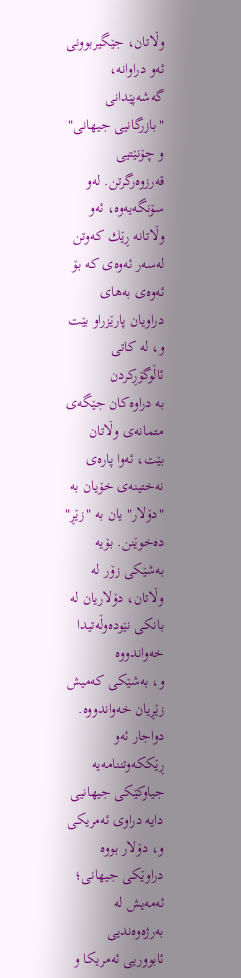وڵاتان،‌ جێگيربوونى ئه‌و دراوانه‌، گه‌شه‌پێدانى "بازرگانیى جيهانى" و چۆنێتیی قه‌رزوه‌رگرتن. له‌و سۆنگه‌يه‌وه‌، ئه‌و وڵاتانه ڕێك كه‌وتن له‌سه‌ر ئه‌وه‌ى كه‌ بۆ ئه‌وه‌ى به‌هاى دراويان پارێزراو بێت و، له‌ كاتى ئاڵوگۆڕكردن به ‌دراوه‌كان جێگه‌ى متمانه‌ى وڵاتان بێت، ئه‌وا پاره‌ى نه‌ختينه‌ى خۆيان به‌ "دۆلار" يان به‌ "زێڕ" ده‌خوێنن. بۆيه‌ به‌شێكى زۆر له‌ وڵاتان، دۆلاریان له‌ بانكى نێوده‌وڵه‌تیدا خه‌واندووه‌ و، ‌به‌شێكى كه‌ميش زێڕيان خه‌واندووه‌. دواجار‌ ئه‌و ڕێككه‌وتننامه‌يه‌ جياوكێكى جيهانیى دايه‌ دراوى ئه‌مريكى و، دۆلار بووه‌ دراوێكى جيهانى؛ ئه‌مه‌يش له‌ به‌رژه‌وه‌ندیى ئابووریى ئه‌مريكا و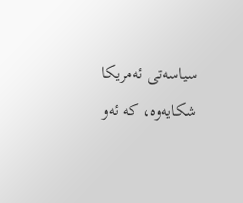سياسه‌تى ئه‌مريكا شكايه‌وه‌، كه‌ ئه‌و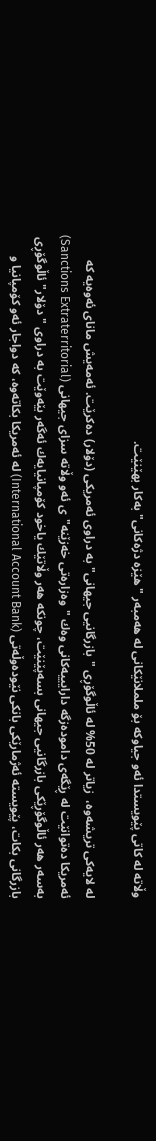وڵاته‌ له‌ كاتى پێويستدا ئه‌و جياوكه بۆ ململانێكانى له‌ هه‌مبه‌ر "هێزه‌ دژه‌كانى" به‌كار بهێنێت.

له‌ لايه‌كی تریشه‌وه‌،  زياتر له‌ 50% له‌ ئاڵوگۆڕى "بازرگانیى جيهانى" به‌ دراوى ئه‌مريكى (دۆلار) ده‌كرێت. ئه‌مه‌يش ماناى ئه‌وه‌يه‌ كه‌ ئه‌مريكا ده‌توانێت له‌ ڕێگه‌ى داموده‌زگه‌ داراييیه‌كانى وه‌ك "وه‌زاره‌تى خه‌زێنه‌"ى ئه‌و وڵاته‌ سزاى جيهانى (Sanctions Extraterritorial) به‌سه‌ر هه‌ر ئاڵوگۆڕێكى بازرگانیى جيهانى بسه‌پێنێت، چونكه‌ هه‌ر وڵاتێك ياخود كۆمپانيايه‌ك ئه‌گه‌ر بێه‌وێت به‌ دراوى "دۆلار" ئاڵوگۆڕى بازرگانى بكات، پێويسته‌ ئه‌ژمارێكى بانكى نێوده‌وڵه‌تى (International Account Bank) له‌ ئه‌مريكا بكاته‌وه‌، كه‌ دواجار ئه‌و كۆمپانيا و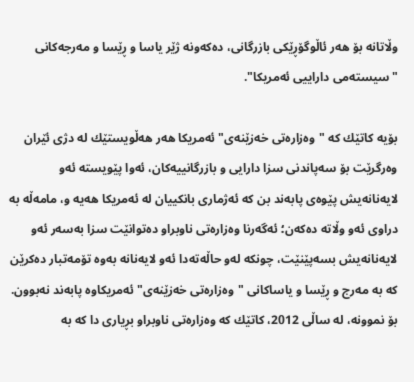وڵاتانه‌ بۆ هه‌ر ئاڵوگۆڕێكى بازرگانى، ده‌كه‌ونه‌‌ ژێر ياسا و ڕێسا و مه‌رجه‌كانى "سيسته‌مى دارايیى ئه‌مريكا".

بۆيه‌ كا‌تێك كه‌ "وه‌زاره‌تى خه‌زێنه‌ى" ئه‌مريكا هه‌ر هه‌ڵويستێك له‌ دژى ئێران وه‌رگرێت بۆ سه‌پاندنى سزا دارايى و بازرگانييه‌كان، ئه‌وا پێويسته‌ ئه‌و لايه‌نانه‌یش پێوه‌ى پابه‌ند بن كه‌ ئه‌ژمارى بانكیيان له‌ ئه‌مريكا هه‌يه‌ و، مامه‌ڵه‌ به‌ دراوى ئه‌و وڵاته‌ ده‌كه‌ن؛ ئه‌گه‌رنا وه‌زاره‌تى ناوبراو ده‌توانێت سزا به‌سه‌ر ئه‌و لايه‌نانه‌یش بسه‌پێنێت، چونكه‌ له‌و حاڵه‌ته‌دا ئه‌و لايه‌نانه‌ به‌وه‌ تۆمه‌تبار ده‌كرێن كه‌ به‌ مه‌رج و ڕێسا و ياساكانى "وه‌زاره‌تى خه‌زێنه‌ى" ئه‌مريكاوه‌ پابه‌ند نه‌بوون. بۆ نموونه‌، له‌ ساڵى 2012، كاتێك كه‌ وه‌زاره‌تى ناوبراو بڕيارى دا كه‌ به‌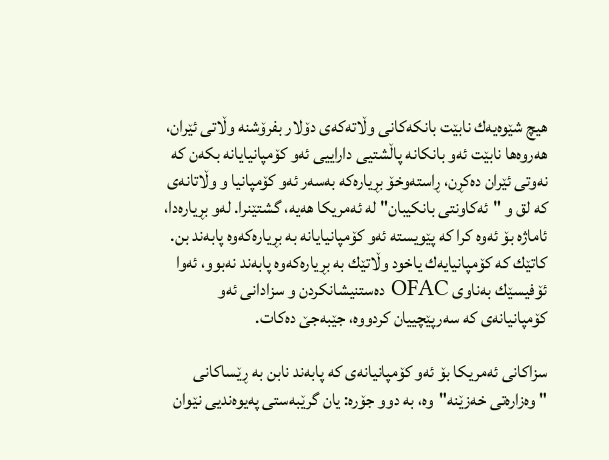هیچ شێوه‌يه‌ك نابێت بانكه‌كانى وڵاته‌كه‌ى دۆلار بفرۆشنه‌ وڵاتى ئێران، هه‌روه‌ها نابێت ئه‌و بانكانه‌ پاڵشتیى دارايیى ئه‌و كۆمپانيايانه‌ بكه‌ن كه‌ نه‌وتى ئێران ده‌كڕن، ڕاسته‌وخۆ بڕياره‌كه‌ به‌سه‌ر ئه‌و كۆمپانيا و وڵاتانه‌ى كه‌ لق و "ئه‌كاونتى بانكيبان" له‌ ئه‌مريكا هه‌يه، گشتێنرا. له‌و بڕياره‌دا، ئاماژه‌ بۆ ئه‌وه‌ كرا كه‌‌ پێويسته ئه‌و كۆمپانيایانه‌‌ به‌ بڕياره‌كه‌وه‌ پابه‌ند بن‌. كاتێك كه‌ كۆمپانيايه‌ك ياخود وڵاتێك به‌ بڕياره‌كه‌وه‌ پابه‌ند نه‌بوو‌، ئه‌وا ئۆفيسێك به‌ناوى OFAC ده‌ستنيشانكردن و سزادانى ئه‌و كۆمپانيانه‌ى كه‌ سه‌رپێچييان كردووه،‌ جێبەجێ دەکات.

سزا‌كانى ئه‌مريكا بۆ ئه‌و كۆمپانيانه‌ى كه‌ پابه‌ند نابن به ڕێساكانى "وه‌زاره‌تى خه‌زێنه"وه‌، به‌ دوو جۆره‌: يان گرێبه‌ستى په‌يوه‌ندیى نێوان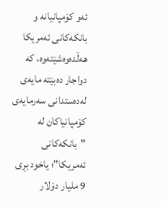ئه‌و كۆمپانيانه‌ و بانكه‌كانى ئه‌مريكا هه‌ڵده‌وه‌شێته‌وه‌، كه‌ دواجار ده‌بێته‌ مايه‌ى‌ له‌ده‌ستدانى سه‌رمايه‌ى كۆمپانياكان‌ له‌ "بانكه‌كانى ئه‌مريكا"؛ ياخود‌ بڕى 9 مليار دۆلار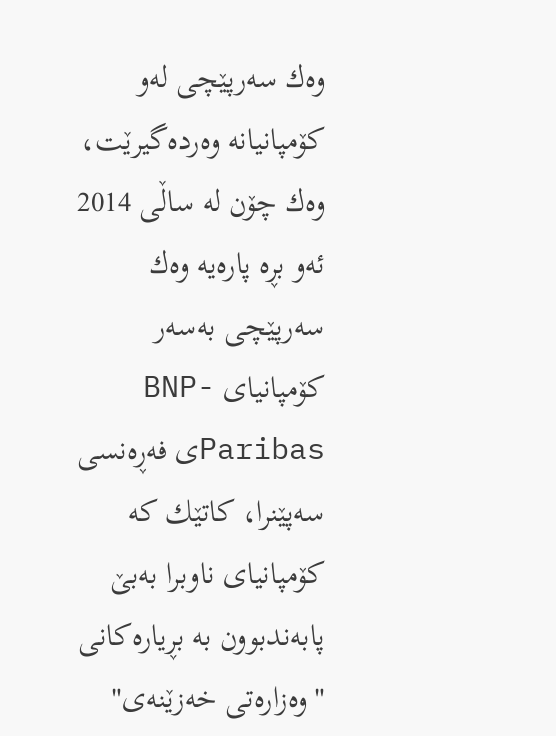وه‌ك سه‌رپێچى له‌و كۆمپانيانه‌ وه‌رده‌گيرێت، وه‌ك چۆن له‌ ساڵى 2014 ئه‌و بڕه‌ پاره‌يه‌ وه‌ك سه‌رپێچى به‌سه‌ر كۆمپانياى BNP-Paribasى فه‌ڕه‌نسى سه‌پێنرا، كاتێك كه‌ كۆمپانياى ناوبرا به‌بێ پابه‌ندبوون به‌ بڕياره‌كانى "وه‌زاره‌تى خه‌زێنه‌ى"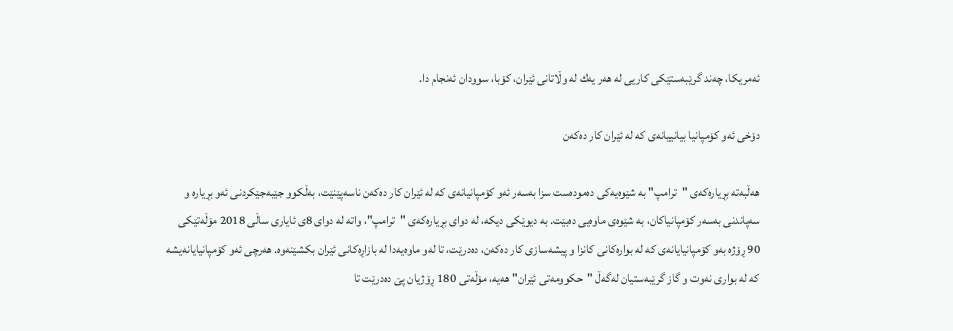ئه‌مريكا، چه‌ند گرێبه‌ستێكى كاریی له‌ هه‌ر يه‌ك له‌ وڵاتانى ئێران، كۆبا، سوودان ئه‌نجام دا.

دۆخى ئه‌و كۆمپانيا بيانيیانه‌ى كه‌ له‌ ئێران كار ده‌كه‌ن

هه‌ڵبه‌ته‌ بڕياره‌كه‌ى "ترامپ" به‌ شێوه‌يه‌كى ده‌موده‌ست سزا به‌سه‌ر ئه‌و كۆمپانيانه‌ى كه‌ له‌ ئێران كار ده‌كه‌ن ناسه‌پێنێت، به‌ڵكوو جێبه‌جێكردنى ئه‌و بڕياره‌ و سه‌پاندنى به‌سه‌ر كۆمپانياكان، به‌ شێوه‌ى ماوه‌يى ده‌بێت. به ‌ديوێكى ديكه‌، له‌ دواى بڕياره‌كه‌ى "ترامپ"، واته‌ له‌ دواى 8ى ئايارى ساڵى 2018 مۆڵه‌تێكى 90 ڕۆژه به‌و كۆمپانيايانه‌ى كه‌ له‌ بواره‌كانى كانزا و پيشه‌سازى كار ده‌كه‌ن، ده‌درێت، تا له‌و ماوه‌يه‌دا له‌ بازاڕه‌كانى ئێران بكشێنه‌وه‌. هه‌رچى ئه‌و كۆمپانيایانه‌یشه‌ كه‌ له‌ بوارى نه‌وت و گاز گرێبه‌ستيان له‌گه‌ڵ "حكوومه‌تى ئێران" هه‌يه،‌ مۆڵه‌تى 180 ڕۆژيان پێ ده‌درێت تا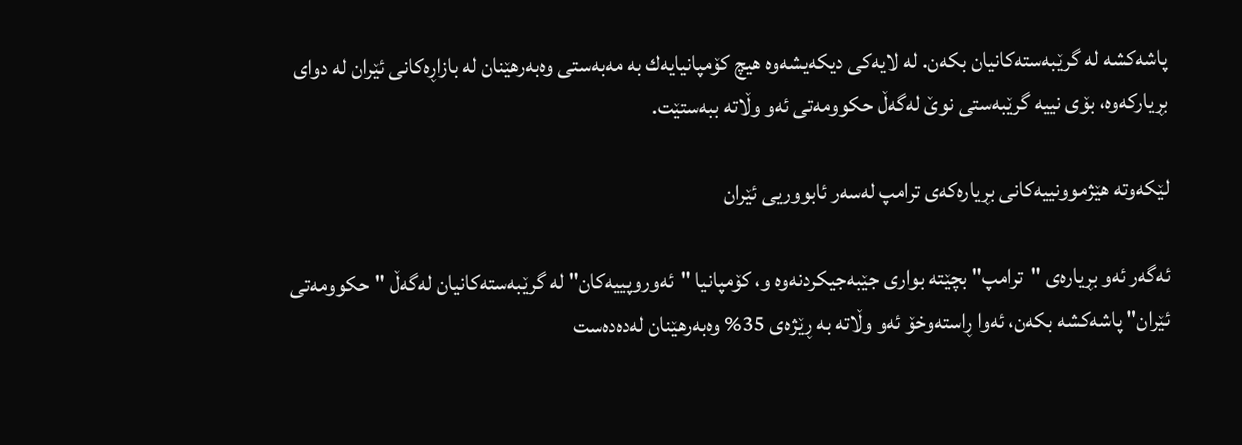پاشه‌كشه‌ له‌ گرێبه‌سته‌كانيان بكه‌ن. له‌ لایه‌كی دیكه‌یشه‌وه‌ هيچ كۆمپانيايه‌ك به ‌مه‌به‌ستى وه‌به‌رهێنان له‌ بازاڕه‌كانى ئێران له‌ دواى بڕياركه‌وه‌، بۆى نييه‌ گرێبه‌ستى نوێ له‌گه‌ڵ حكوومه‌تى ئه‌و وڵاته ببه‌ستێت‌.

لێكه‌وته‌ هێژموونيیه‌كانى بڕياره‌كه‌ى ترامپ له‌سه‌ر ئابووریى ئێران

ئه‌گه‌ر ئه‌و بڕياره‌ى "ترامپ" بچێته‌ بوارى جێبه‌جيكردنه‌وه و‌، كۆمپانيا "ئه‌وروپييه‌كان" له‌ گرێبه‌سته‌كانيان له‌گه‌ڵ "حكوومه‌تى ئێران" پاشه‌كشه‌ بكه‌ن، ئه‌وا ڕاسته‌وخۆ ئه‌و وڵاته‌ به ڕێژه‌ى 35% وه‌به‌رهێنان له‌ده‌ده‌ست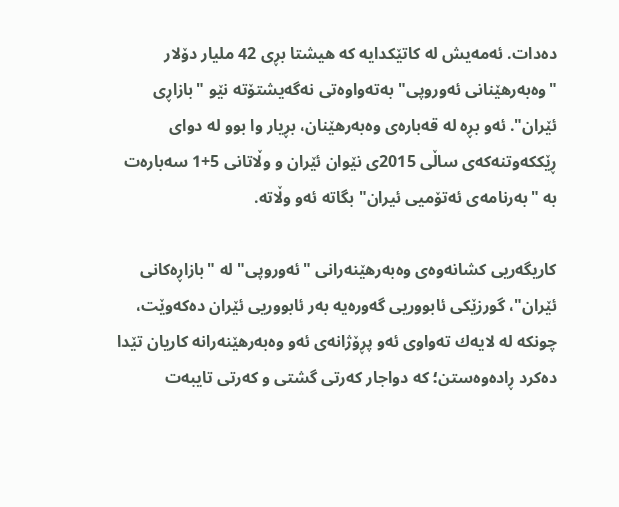ده‌دات. ئه‌مه‌يش له‌ كاتێكدايه‌ كه‌ هيشتا‌ بڕى 42 مليار دۆلار "وه‌به‌رهێنانى ئه‌وروپى" به‌ته‌واوه‌تى نه‌گه‌يشتۆته‌ نێو "بازاڕى ئێران". ئه‌و بڕه‌ له‌ قه‌باره‌ى وه‌به‌رهێنان، بڕيار وا بوو له‌ دواى ڕێككه‌وتنه‌كه‌ى ساڵى 2015ى نێوان ئێران و وڵاتانى 5+1 سه‌باره‌ت به‌ "به‌رنامه‌ى ئه‌تۆمیى ئيران" بگاته‌ ئه‌و وڵاته‌.

كاريگه‌ریى كشانه‌وه‌ى وه‌به‌رهێنه‌رانى "ئه‌وروپى" له‌ "بازاڕه‌كانى ئێران"، گورزێكى ئابووریى گه‌وره‌يه‌ به‌ر ئابووریى ئێران ده‌كه‌وێت، چونكه‌ له‌ لايه‌ك ته‌واوى ئه‌و پڕۆژانه‌ى ئه‌و وه‌به‌رهێنه‌رانه‌ كاريان تێدا ده‌كرد ڕاده‌وه‌ستن؛ كه‌ دواجار‌ كه‌رتى گشتى و كه‌رتى تايبه‌ت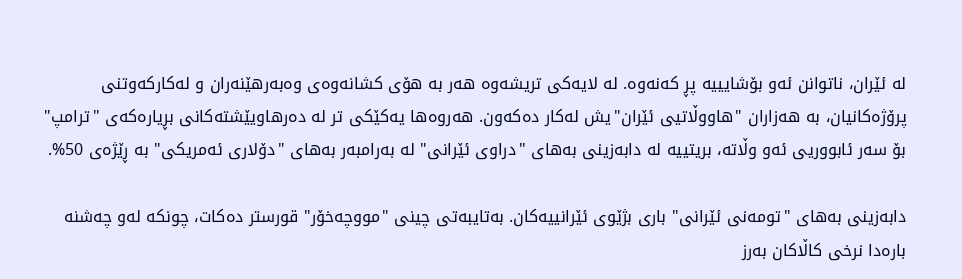له‌ ئێران، ناتوانن ئه‌و بۆشايیيه‌ پڕ كه‌نه‌وه‌. له‌ لایه‌كی تریشه‌وه‌ هه‌ر به‌ هۆى كشانه‌وه‌ى وه‌به‌رهێنه‌ران و له‌كاركه‌وتنى پرۆژه‌كانيان، به ‌هه‌زاران "هاووڵاتیى ئێران"يش له‌كار ده‌كه‌ون. هه‌روه‌ها يه‌كێكی تر له‌ ده‌رهاويێشته‌كانى بڕياره‌كه‌ى "ترامپ" بۆ سه‌ر ئابووریى ئه‌و وڵاته‌، بريتيیه‌ له‌ دابه‌زينى به‌هاى "دراوى ئێرانى" له ‌به‌رامبه‌ر به‌هاى "دۆلارى ئه‌مريكى" به ڕێژه‌ى 50%.

دابه‌زينى به‌هاى "تومه‌نى ئێرانى" بارى بژێوى ئێرانييه‌كان. به‌تايبه‌تى چينى "مووچه‌خۆر" قورستر ده‌كات، چونكه‌ له‌و چه‌شنه‌ باره‌دا نرخى كاڵاكان به‌رز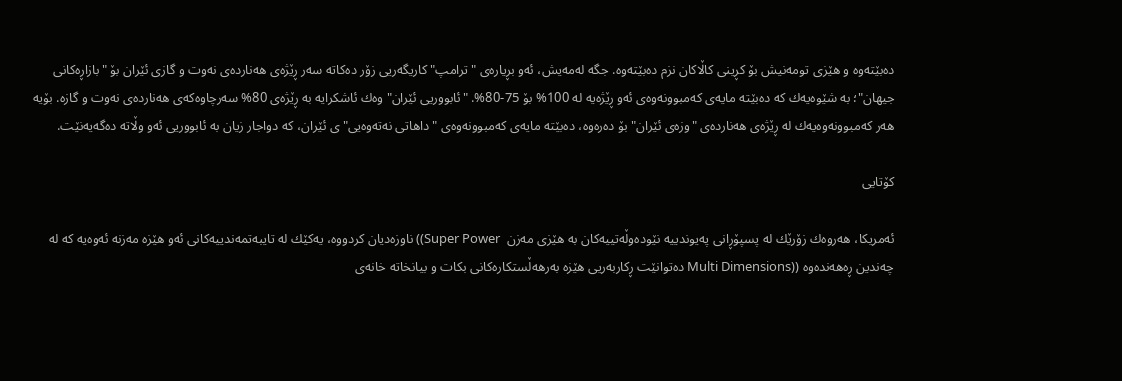ده‌بێته‌وه‌ و هێزى تومه‌نيش بۆ كڕينى كاڵاكان نزم ده‌بێته‌وه‌. جگه‌ له‌مه‌يش، ئه‌و بڕياره‌ى "ترامپ" كاريگه‌ریى زۆر ده‌كاته‌ سه‌ر ڕێژه‌ى هه‌نارده‌ى نه‌وت و گازى ئێران بۆ "بازاڕه‌كانى جيهان"؛ به ‌شێوه‌يه‌ك كه‌ ده‌بێته‌ مايه‌ى كه‌مبوونه‌وه‌ى ئه‌و ڕێژه‌يه‌ له‌ 100% بۆ 75-80%. "ئابووریى ئێران" وه‌ك ئاشكرايه‌ به ڕێژه‌ى 80% سه‌رچاوه‌كه‌ى هه‌نارده‌ى نه‌وت و گازه‌. بۆيه‌ هه‌ر كه‌مبوونه‌وه‌يه‌ك له‌ ڕێژه‌ى هه‌نارده‌ى "وزه‌ى ئێران" بۆ ده‌ره‌وه‌، ده‌بێته‌ مايه‌ى كه‌مبوونه‌وه‌ى "داهاتى نه‌ته‌وه‌يى"ی ئێران‌، كه‌ دواجار زيان به‌ ئابووریى ئه‌و وڵاته‌ ده‌گه‌یه‌نێت.

كۆتايى

ئه‌مريكا، هه‌روه‌ك زۆرێك له‌ پسپۆڕانى په‌يوندييه‌ نێوده‌وڵه‌تييه‌كان به‌ هێزى مه‌زن  Super Power)) ناوزه‌ديان كردووه‌، يه‌كێك له‌ تايبه‌تمه‌ندييه‌كانى ئه‌و هێزه‌ مه‌زنه‌ ئه‌وه‌يه‌ كه‌ له‌ چه‌ندين ڕه‌هه‌نده‌وه‌ ((Multi Dimensions ده‌توانێت ڕكاربه‌ریى هێزه‌ به‌رهه‌ڵستكاره‌كانى بكات و‌ بيانخاته‌ خانه‌ى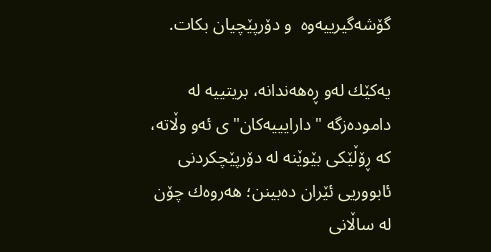گۆشه‌گيرييه‌وه‌  و دۆرپێچيان بكات.

يه‌كێك له‌و ڕه‌هه‌ندانه‌، بريتيیه‌ له‌ داموده‌زگه‌ "داراييیه‌كان"ى ئه‌و وڵاته‌، كه ڕۆڵێكى بێوێنه‌ له‌ دۆرپێچكردنى ئابووریى ئێران ده‌بينن؛ هه‌روه‌ك چۆن له ‌ساڵانى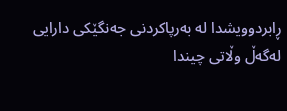ڕابردوویشدا له‌ به‌رپاكردنى جه‌نگێكى دارايى له‌گه‌ڵ وڵاتى چيندا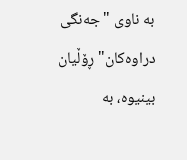به ‌ناوى "جه‌نگى دراوه‌كان" ڕۆڵيان بينيوه‌، به‌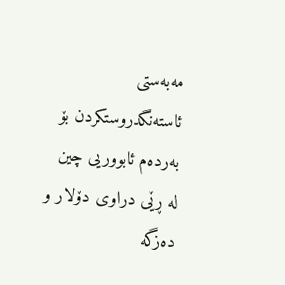مه‌به‌ستى ئاسته‌نگدروستكردن بۆ به‌رده‌م ئابووریى چين له ڕێى دراوى دۆلار و ده‌زگه‌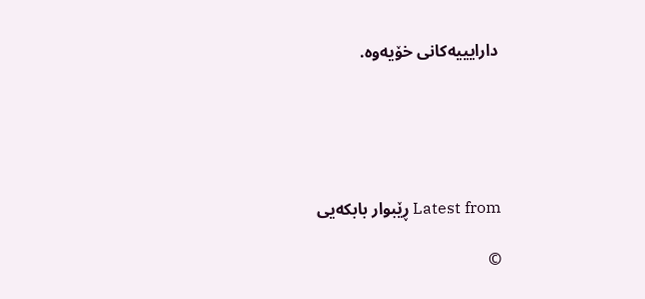داراييیه‌كانى خۆيه‌وه‌.





Latest from ڕێبوار بابکەیی

©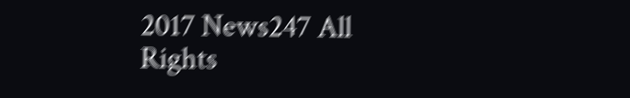2017 News247 All Rights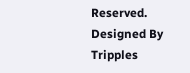Reserved. Designed By Tripples